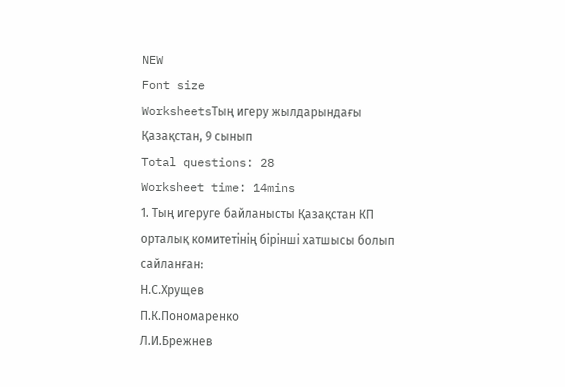NEW
Font size
WorksheetsТың игеру жылдарындағы Қазақстан, 9 сынып
Total questions: 28
Worksheet time: 14mins
1. Тың игеруге байланысты Қазақстан КП орталық комитетінің бірінші хатшысы болып сайланған:
Н.С.Хрущев
П.К.Пономаренко
Л.И.Брежнев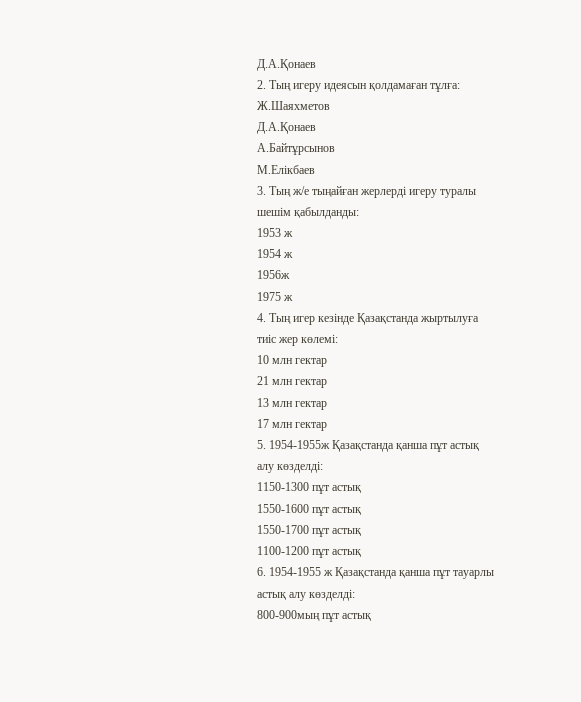Д.А.Қонаев
2. Тың игеру идеясын қолдамаған тұлға:
Ж.Шаяхметов
Д.А.Қонаев
А.Байтұрсынов
М.Елікбаев
3. Тың ж/е тыңайған жерлерді игеру туралы шешім қабылданды:
1953 ж
1954 ж
1956ж
1975 ж
4. Тың игер кезінде Қазақстанда жыртылуға тиіс жер көлемі:
10 млн гектар
21 млн гектар
13 млн гектар
17 млн гектар
5. 1954-1955ж Қазақстанда қанша пұт астық алу көзделді:
1150-1300 пұт астық
1550-1600 пұт астық
1550-1700 пұт астық
1100-1200 пұт астық
6. 1954-1955 ж Қазақстанда қанша пұт тауарлы астық алу көзделді:
800-900мың пұт астық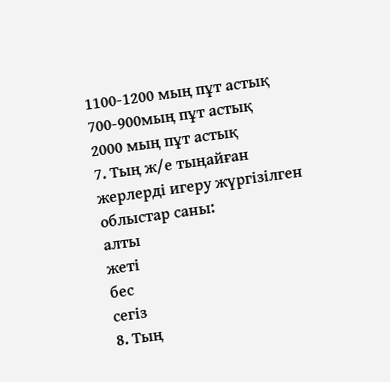1100-1200 мың пұт астық
700-900мың пұт астық
2000 мың пұт астық
7. Тың ж/е тыңайған жерлерді игеру жүргізілген облыстар саны:
алты
жеті
бес
сегіз
8. Тың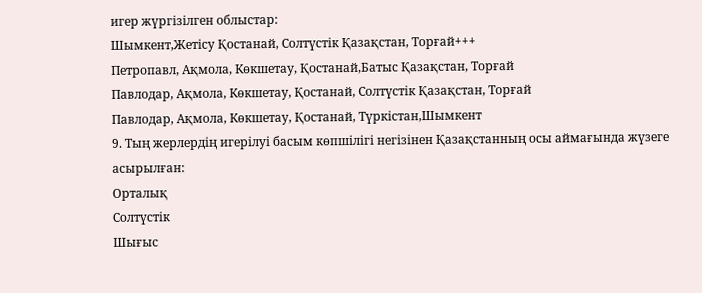игер жүргізілген облыстар:
Шымкент,Жетісу Қостанай, Солтүстік Қазақстан, Торғай+++
Петропавл, Ақмола, Көкшетау, Қостанай,Батыс Қазақстан, Торғай
Павлодар, Ақмола, Көкшетау, Қостанай, Солтүстік Қазақстан, Торғай
Павлодар, Ақмола, Көкшетау, Қостанай, Түркістан,Шымкент
9. Тың жерлердің игерілуі басым көпшілігі негізінен Қазақстанның осы аймағында жүзеге асырылған:
Орталық
Солтүстік
Шығыс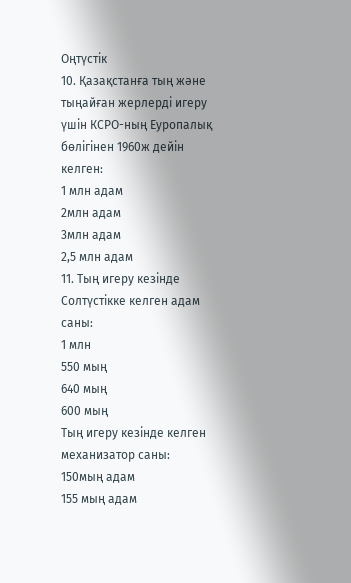Оңтүстік
10. Қазақстанға тың және тыңайған жерлерді игеру үшін КСРО-ның Еуропалық бөлігінен 1960ж дейін келген:
1 млн адам
2млн адам
3млн адам
2,5 млн адам
11. Тың игеру кезінде Солтүстікке келген адам саны:
1 млн
550 мың
640 мың
600 мың
Тың игеру кезінде келген механизатор саны:
150мың адам
155 мың адам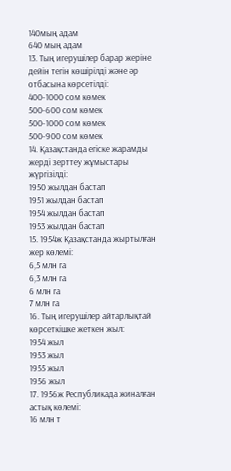140мың адам
640 мың адам
13. Тың игерушілер барар жеріне дейін тегін көшірілді және әр отбасына көрсетілді:
400-1000 сом көмек
500-600 сом көмек
500-1000 сом көмек
500-900 сом көмек
14. Қазақстанда егіске жарамды жерді зерттеу жұмыстары жүргізілді:
1950 жылдан бастап
1951 жылдан бастап
1954 жылдан бастап
1953 жылдан бастап
15. 1954ж Қазақстанда жыртылған жер көлемі:
6,5 млн га
6,3 млн га
6 млн га
7 млн га
16. Тың игерушілер айтарлықтай көрсеткішке жеткен жыл:
1954 жыл
1953 жыл
1955 жыл
1956 жыл
17. 1956ж Республикада жиналған астық көлемі:
16 млн т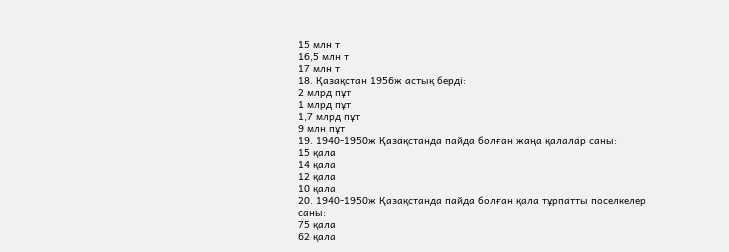15 млн т
16,5 млн т
17 млн т
18. Қазақстан 1956ж астық берді:
2 млрд пұт
1 млрд пұт
1,7 млрд пұт
9 млн пұт
19. 1940-1950ж Қазақстанда пайда болған жаңа қалалар саны:
15 қала
14 қала
12 қала
10 қала
20. 1940-1950ж Қазақстанда пайда болған қала тұрпатты поселкелер саны:
75 қала
62 қала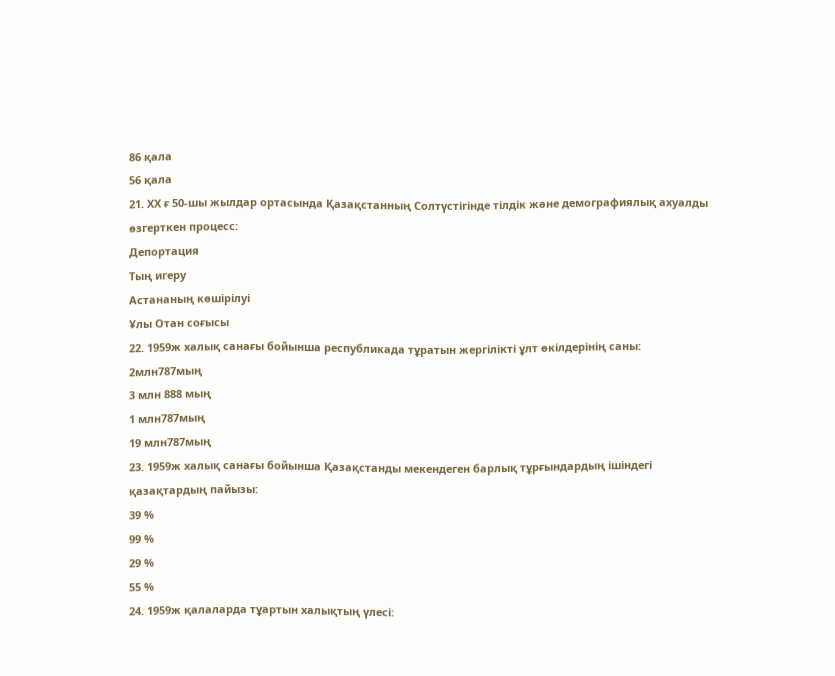86 қала
56 қала
21. ХХ ғ 50-шы жылдар ортасында Қазақстанның Солтүстігінде тілдік және демографиялық ахуалды өзгерткен процесс:
Депортация
Тың игеру
Астананың көшірілуі
Ұлы Отан соғысы
22. 1959ж халық санағы бойынша республикада тұратын жергілікті ұлт өкілдерінің саны:
2млн787мың
3 млн 888 мың
1 млн787мың
19 млн787мың
23. 1959ж халық санағы бойынша Қазақстанды мекендеген барлық тұрғындардың ішіндегі қазақтардың пайызы:
39 %
99 %
29 %
55 %
24. 1959ж қалаларда тұартын халықтың үлесі: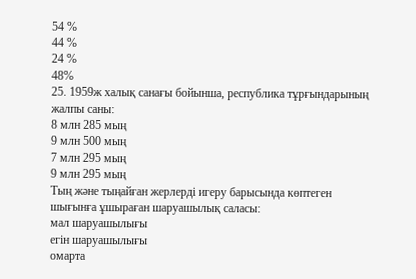54 %
44 %
24 %
48%
25. 1959ж халық санағы бойынша, республика тұрғындарының жалпы саны:
8 млн 285 мың
9 млн 500 мың
7 млн 295 мың
9 млн 295 мың
Тың және тыңайған жерлерді игеру барысында көптеген шығынға ұшыраған шаруашылық саласы:
мал шаруашылығы
егін шаруашылығы
омарта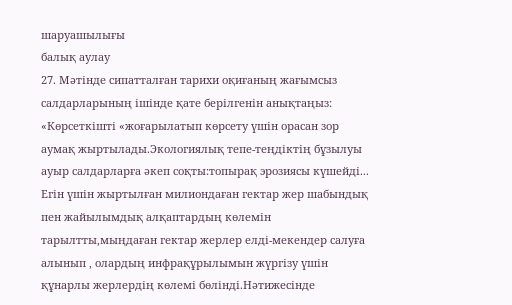шаруашылығы
балық аулау
27. Мәтінде сипатталған тарихи оқиғаның жағымсыз салдарларының ішінде қате берілгенін анықтаңыз: «Көрсеткішті «жоғарылатып көрсету үшін орасан зор аумақ жыртылады.Экологиялық тепе-теңдіктің бұзылуы ауыр салдарларға әкеп соқты:топырақ эрозиясы күшейді... Егін үшін жыртылған милиондаған гектар жер шабындық пен жайылымдық алқаптардың көлемін тарылтты,мыңдаған гектар жерлер елді-мекендер салуға алынып , олардың инфрақұрылымын жүргізу үшін құнарлы жерлердің көлемі бөлінді.Нәтижесінде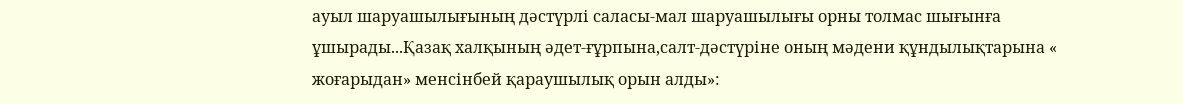ауыл шаруашылығының дәстүрлі саласы-мал шаруашылығы орны толмас шығынға ұшырады...Қазақ халқының әдет-ғұрпына,салт-дәстүріне оның мәдени құндылықтарына « жоғарыдан» менсінбей қараушылық орын алды»: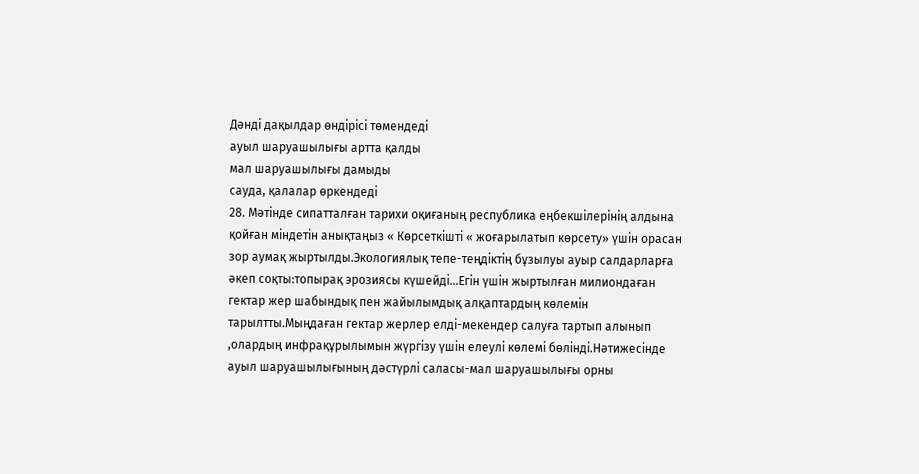Дәнді дақылдар өндірісі төмендеді
ауыл шаруашылығы артта қалды
мал шаруашылығы дамыды
сауда, қалалар өркендеді
28. Мәтінде сипатталған тарихи оқиғаның республика еңбекшілерінің алдына қойған міндетін анықтаңыз « Көрсеткішті « жоғарылатып көрсету» үшін орасан зор аумақ жыртылды.Экологиялық тепе-теңдіктің бұзылуы ауыр салдарларға әкеп соқты:топырақ эрозиясы күшейді...Егін үшін жыртылған милиондаған гектар жер шабындық пен жайылымдық алқаптардың көлемін тарылтты.Мыңдаған гектар жерлер елді-мекендер салуға тартып алынып ,олардың инфрақұрылымын жүргізу үшін елеулі көлемі бөлінді.Нәтижесінде ауыл шаруашылығының дәстүрлі саласы-мал шаруашылығы орны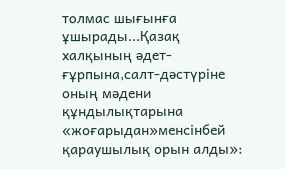толмас шығынға ұшырады...Қазақ халқының әдет-ғұрпына,салт-дәстүріне оның мәдени құндылықтарына «жоғарыдан»менсінбей қараушылық орын алды»: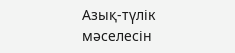Азық-түлік мәселесін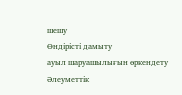шешу
Өндірісті дамыту
ауыл шаруашылығын өркендету
Әлеуметтік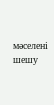мәселені шешу